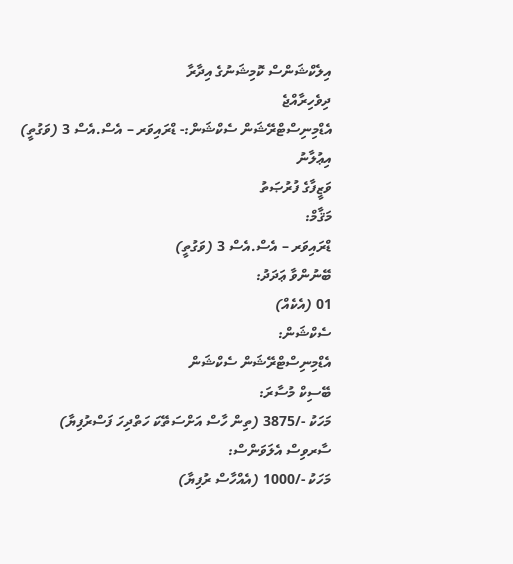އިލެކްޝަންސް ކޮމިޝަނުގެ އިދާރާ
ދިވެހިރާއްޖެ
އެޑްމިނިސްޓްރޭޝަން ސެކްޝަން:- ޑްރައިވަރ – އެސް.އެސް 3 (ވަގުތީ)
އިޢުލާނު
ވަޒީފާގެ ފުރުޞަތު
މަޤާމް:
ޑްރައިވަރ – އެސް.އެސް 3 (ވަގުތީ)
ބޭނުންވާ ޢަދަދު:
01 (އެކެއް)
ސެކްޝަން:
އެޑްމިނިސްޓްރޭޝަން ސެކްޝަން
ބޭސިކް މުސާރަ:
މަހަކު -/3875 (ތިން ހާސް އަށްސަތޭކަ ހަތްދިހަ ފަސްރުފިޔާ)
ސާރވިސް އެލަވަންސް:
މަހަކު -/1000 (އެއްހާސް ރުފިޔާ)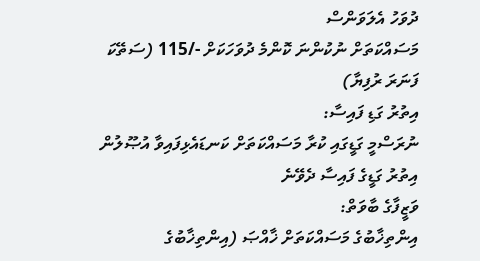ދުވަހު އެލަވަންސް
މަސައްކަތަށް ނުކުންނަ ކޮންމެ ދުވަހަކަށް -/115 (ސަތޭކަ ފަނަރަ ރުފިޔާ)
އިތުރު ގަޑި ފައިސާ:
ނުރަސްމީ ގަޑީގައި ކުރާ މަސައްކަތަށް ކަނޑައެޅިފައިވާ އުޞޫލުން އިތުރު ގަޑީގެ ފައިސާ ދެވޭނެ
ވަޒީފާގެ ބާވަތް:
އިންތިޚާބުގެ މަސައްކަތަށް ޚާއްޞަ (އިންތިޚާބުގެ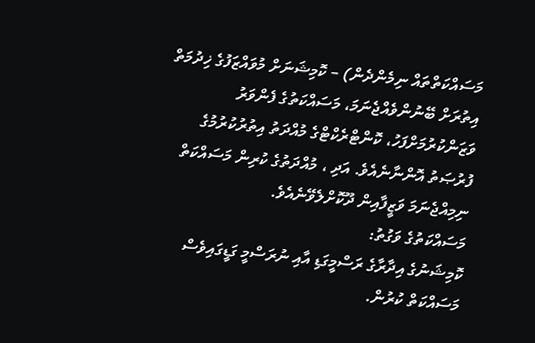މަސައްކަތްތައް ނިމެންދެން) – ކޮމިޝަނަށް މުވައްޒަފުގެ ޚިދުމަތް އިތުރަށް ބޭނުންވެއްޖެނަމަ، މަސައްކަތުގެ ފެންވަރު ވަޒަންކުރުމަށްފަހު، ކޮންޓްރެކްޓްގެ މުއްދަތު އިތުރުކުރުމުގެ ފުރުޞަތު އޮންނާނެއެވެ. އަދި ، މުއްދަތުގެ ކުރިން މަސައްކަތް ނިމިއްޖެނަމަ ވަޒީފާއިން ދޫކޮށްލެވޭނެއެވެ.
މަސައްކަތުގެ ވަގުތު:
ކޮމިޝަނުގެ އިދާރާގެ ރަސްމީގަޑި އާއި ނުރަސްމީ ގަޑީގައިވެސް މަސައްކަތް ކުރުން.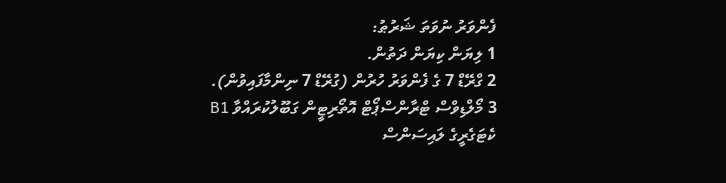ފެންވަރު ނުވަތަ ޝަރުޠު:
1 ލިޔަން ކިޔަން ދަތުން.
2 ގްރޭޑް 7 ގެ ފެންވަރު ހުރުން (ގުރޭޑް 7 ނިންމާފައިވުން).
3 މޯލްޑިވްސް ޓްރާންސްޕޯޓް އޮތޯރިޓީން ގަބޫލުކުރައްވާ B1 ކެޓަގެރީގެ ލައިސަންސް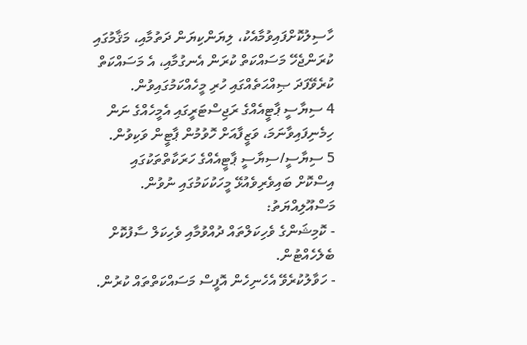ހާސިލުކޮށްފައިވުމާއެކު، ލިޔަންކިޔަން ދަތުމާއި، މަޤާމުގައި ކުރަންޖެހޭ މަސައްކަތް ކުރަން އެނގުމާއި، އެ މަސައްކަތް ކުރެވޭފަދަ ޞިއްޙަތެއްގައި ހުރި މީހެއްކަމުގައިވުން.
4 ސިޔާސީ ޕާޓީއެއްގެ ރަޖިސްޓަރީގައި އެމީހެއްގެ ނަން ހިމެނިފައިވާނަމަ، ވަޒީފާއަށް ހޮވުމުން ޕާޓީން ވަކިވުން.
5 ސިޔާސީ/ސިޔާސީ ޕާޓީއެއްގެ ހަރަކާތްތަކުގައި އިސްކޮށް ބައިވެރިވެއުޅޭ މީހަކުކަމުގައި ނުވުން.
މަސްއޫލިއްޔަތު:
- ކޮމިޝަންގެ ވެހިކަލްތައް ދުއްވުމާއި ވެހިކަލް ސާފުކޮށް ބެލެހެއްޓުން.
- ހަވާލުކުރެވޭ އެހެނިހެން އޮފީސް މަސައްކަތްތައް ކުރުން.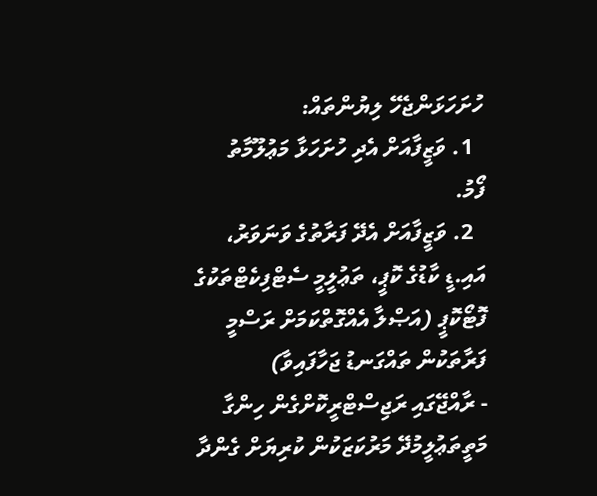ހުށަހަޅަންޖެހޭ ލިޔުންތައް:
  1. ވަޒީފާއަށް އެދި ހުށަހަޅާ މަޢުލޫމާތު ފޯމު.
  2. ވަޒީފާއަށް އެދޭ ފަރާތުގެ ވަނަވަރު، އައި.ޑީ ކާޑުގެ ކޮޕީ، ތަޢުލީމީ ސެޓްފިކެޓްތަކުގެ ފޮޓޯކޮޕީ (އަޞްލާ އެއްގޮތްކަމަށް ރަސްމީ ފަރާތަކުން ތައްގަނޑު ޖަހާފައިވާ)
- ރާއްޖޭގައި ރަޖިސްޓްރީކޮށްގެން ހިންގާ މަތީތަޢުލީމުދޭ މަރުކަޒަކުން ކުރިޔަށް ގެންދާ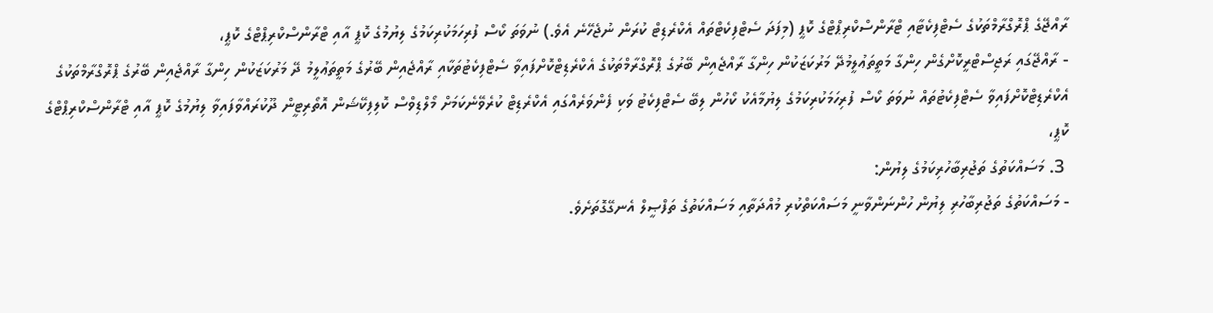ރާއްޖޭގެ ޕްރޮގްރާމްތަކުގެ ސެޓްފިކެޓާއި ޓްރާންސްކްރިޕްޓްގެ ކޮޕީ (މިފަދަ ސެޓްފިކެޓްތައް އެކްރެޑިޓް ކުރަން ނުޖެހޭނެ އެވެ.) ނުވަތަ ކޯސް ފުރިހަމަކުރިކަމުގެ ލިޔުމުގެ ކޮޕީ އާއި ޓްރާންސްކްރިޕްޓްގެ ކޮޕީ،
- ރާއްޖޭގައި ރަޖިސްޓްރީކޮށްގެން ހިންގާ މަތީތަޢުލީމުދޭ މަރުކަޒަކުން ހިންގާ ރާއްޖެއިން ބޭރުގެ ޕްރޮގްރާމްތަކުގެ އެކްރެޑިޓްކޮށްފައިވާ ސެޓްފިކެޓުތަކާއި ރާއްޖެއިން ބޭރުގެ މަތީތަޢުލީމު ދޭ މަރުކަޒަކުން ހިންގާ ރާއްޖެއިން ބޭރުގެ ޕްރޮގްރާމްތަކުގެ އެކްރެޑިޓްކޮށްފައިވާ ސެޓްފިކެޓުތައް ނުވަތަ ކޯސް ފުރިހަމަކުރިކަމުގެ ލިޔުމާއެކު ކޯހުން ލިބޭ ސެޓްފިކެޓު ވަކި ފެންވަރެއްގައި އެކްރެޑިޓް ކުރެވޭނެކަމަށް މޯލްޑިވްސް ކޮލިފިކޭޝަން އޮތޯރިޓީން ދޫކުރައްވާފައިވާ ލިޔުމުގެ ކޮޕީ އާއި ޓްރާންސްކްރިޕްޓްގެ ކޮޕީ،
 3. މަސައްކަތުގެ ތަޖުރިބާހުރިކަމުގެ ލިޔުން:
- މަސައްކަތުގެ ތަޖުރިބާހުރި ލިޔުން ހުންނަންވާނީ މަސައްކަތްކުރި މުއްދަތާއި މަސައްކަތުގެ ތަފްޞީލް އެނގޭގޮތަށެވެ.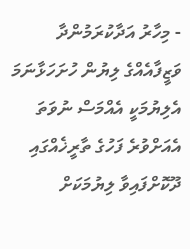- މިހާރު އަދާކުރަމުންދާ ވަޒީފާއެއްގެ ލިޔުން ހުށަހަޅާނަމަ އެލިޔުމަކީ އެއްމަސް ނުވަތަ އެއަށްވުރެ ފަހުގެ ތާރީޚެއްގައި ދޫކޮށްފައިވާ ލިޔުމަކަށް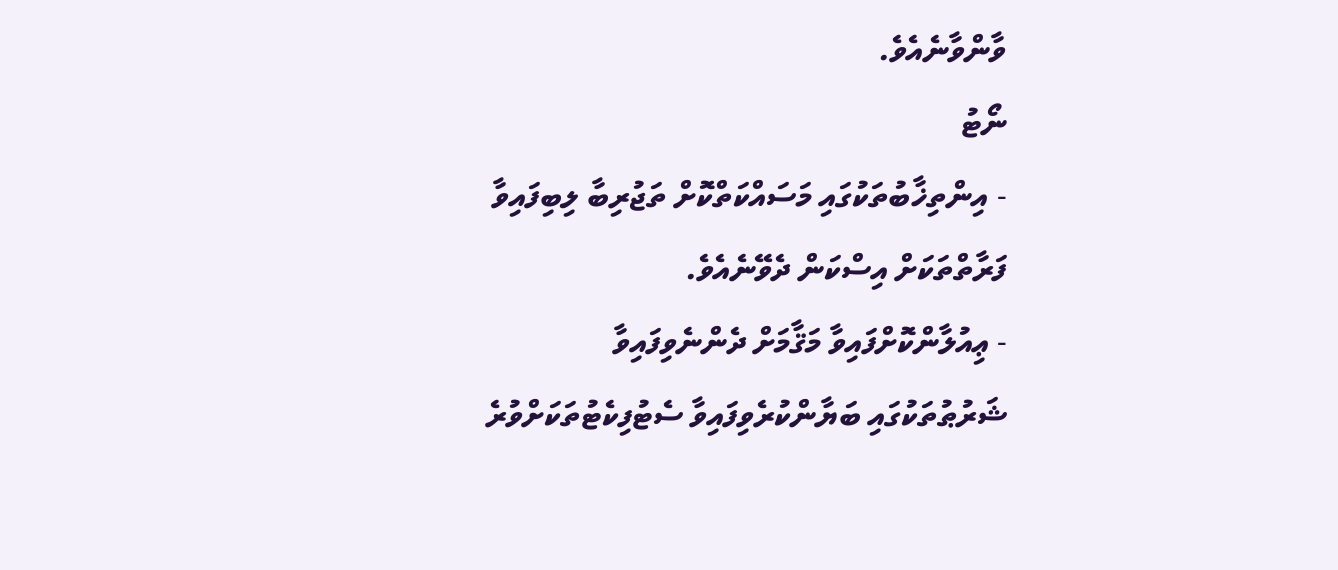ވާންވާނެއެވެ.
ނޯޓު
- އިންތިޚާބުތަކުގައި މަސައްކަތްކޮށް ތަޖުރިބާ ލިބިފައިވާ ފަރާތްތަކަށް އިސްކަން ދެވޭނެއެވެ.
- ޢިއުލާންކޮށްފައިވާ މަޤާމަށް ދެންނެވިފައިވާ ޝަރުޠުތަކުގައި ބަޔާންކުރެވިފައިވާ ސެޓުފިކެޓުތަކަށްވުރެ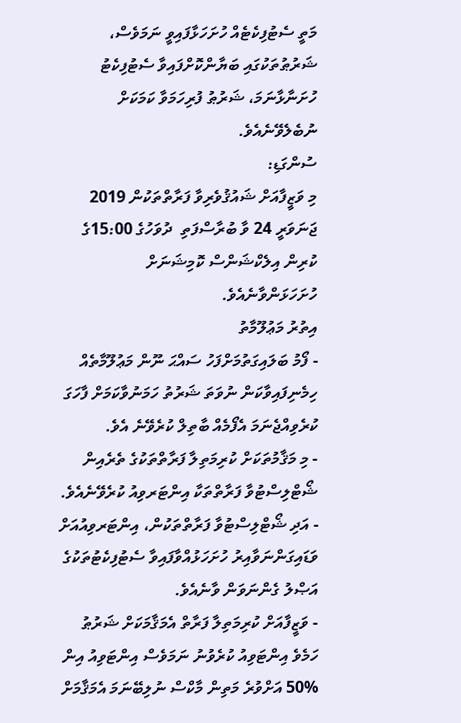މަތީ ސެޓުފިކެޓެއް ހުށަހަޅާފައިވީ ނަމަވެސް، ޝަރުޠުތަކުގައި ބަޔާންކޮށްފައިވާ ސެޓުފިކެޓު ހުށަނާޅާނަމަ، ޝަރުޠު ފުރިހަމަވާ ކަމަކަށް ނުބެލެވޭނެއެވެ.
ސުންގަޑި:
މި ވަޒީފާއަށް ޝައުޤުވެރިވާ ފަރާތްތަކުން 2019 ޖަނަވަރީ 24 ވާ ބުރާސްފަތި  ދުވަހުގެ 15:00ގެ ކުރިން އިލެކްޝަންސް ކޮމިޝަނަށް ހުށަހަޅަންވާނެއެވެ.
އިތުރު މަޢުލޫމާތު
- ފޯމު ބަލައިގަތުމަށްފަހު ސައްޙަ ނޫން މަޢުލޫމާތެއް ހިމެނިފައިވާކަން ނުވަތަ ޝަރުތު ހަމަނުވާކަމަށް ފާހަގަ ކުރެވިއްޖެނަމަ އެފޯމެއް ބާތިލް ކުރެވޭނެ އެވެ.
- މި މަޤާމުތަކަށް ކުރިމަތިލާ ފަރާތްތަކުގެ ތެރެއިން ޝޯޓްލިސްޓުވާ ފަރާތްތަކާ އިންޓަރވިއު ކުރެވޭނެއެވެ.
- އަދި ޝޯޓްލިސްޓުވާ ފަރާތްތަކުން، އިންޓަރވިއުއަށް ވަޑައިގަންނަވާއިރު ހުށަހަޅުއްވާފައިވާ ސެޓުފިކެޓުތަކުގެ އަޞްލު ގެންނަވަން ވާނެއެވެ.
- ވަޒީފާއަށް ކުރިމަތިލާ ފަރާތް އެމަޤާމަކަށް ޝަރުޠު ހަމެވެ އިންޓަވިއު ކުރެވުނު ނަމަވެސް އިންޓަވިއު އިން %50 އަށްވުރެ މަތިން މާކްސް ނުލިބޭނަމަ އެމަޤާމަށް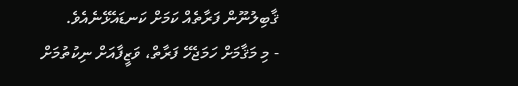ޤާބިލުނޫން ފަރާތެއް ކަމަށް ކަނޑައެޅޭނެއެވެ.
- މި މަޤާމަށް ހަމަޖެހޭ ފަރާތް، ވަޒީފާއަށް ނިކުތުމަށް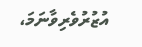އުޒުރުވެރިވާނަމަ،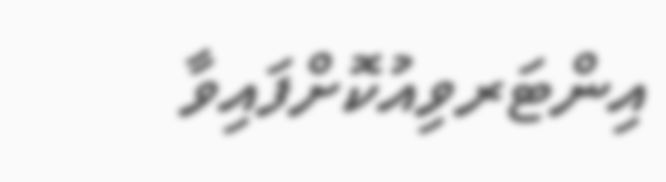އިންޓަރވިއުކޮށްފައިވާ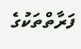ފަރާތްތަކުގެ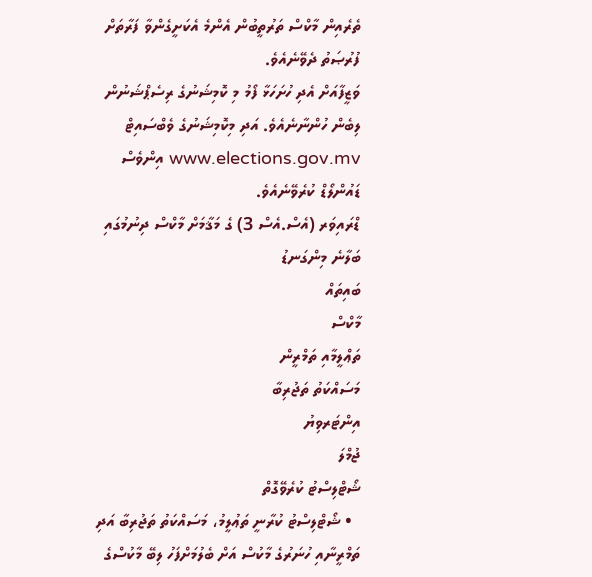ތެރެއިން މާކްސް ތަރުތީބުން އެންމެ އެކަށީގެންވާ ފަރާތަށް ފުރުޞަތު ދެވޭނެއެވެ.
ވަޒީފާއަށް އެދި ހުށަހަޅާ ފޯމު މި ކޮމިޝަނުގެ ރިސެޕްޝަނުން ލިބެން ހުންނާނެއެވެ. އަދި މިކޮމިޝަނުގެ ވެބްސައިޓް www.elections.gov.mv އިންވެސް ޑައުންލޯޑް ކުރެވޭނެއެވެ.
ޑްރައިވަރ (އެސް.އެސް 3) ގެ މަޤާމަށް މާކްސް ދިނުމުގައި ބަލާނެ މިންގަނޑު
ބައިތައް
މާކްސް
ތަޢްލީމާއި ތަމްރީން
މަސައްކަތު ތަޖުރިބާ
އިންޓަރވިޔު
ޖުމްލަ
ޝޯޓްލިސްޓު ކުރެވޭގޮތް
  • ޝޯޓްލިސްޓު ކުރާނީ ތަޢުލީމު، މަސައްކަތު ތަޖުރިބާ އަދި ތަމްރީނާއި ހުނަރުގެ މާކުސް އަށް ބެލުމަށްފަހު ލިބޭ މާކުސްގެ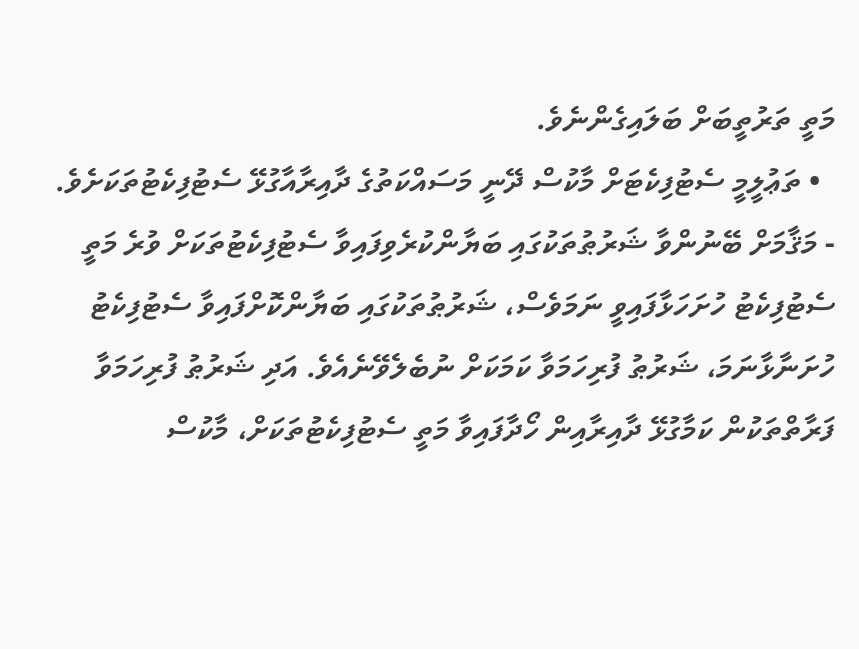މަތީ ތަރުތީބަށް ބަލައިގެންނެވެ.
  • ތަޢުލީމީ ސެޓުފިކެޓަށް މާކުސް ދޭނީ މަސައްކަތުގެ ދާއިރާއާގުޅޭ ސެޓުފިކެޓުތަކަށެވެ.
- މަޤާމަށް ބޭނުންވާ ޝަރުޠުތަކުގައި ބަޔާންކުރެވިފައިވާ ސެޓުފިކެޓުތަކަށް ވުރެ މަތީ ސެޓުފިކެޓު ހުށަހަޅާފައިވީ ނަމަވެސް، ޝަރުޠުތަކުގައި ބަޔާންކޮށްފައިވާ ސެޓުފިކެޓު ހުށަނާޅާނަމަ، ޝަރުޠު ފުރިހަމަވާ ކަމަކަށް ނުބެލެވޭނެއެވެ. އަދި ޝަރުޠު ފުރިހަމަވާ ފަރާތްތަކުން ކަމާގުޅޭ ދާއިރާއިން ހޯދާފައިވާ މަތީ ސެޓުފިކެޓުތަކަށް، މާކުސް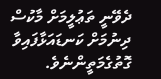ދެވޭނީ ތަޢުލީމަށް މާކުސް ދިނުމަށް ކަނޑައަޅާފައިވާ ގޮތުގެމަތީންނެވެ.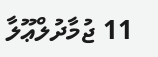11 ޖުމާދުލްޢޫލާ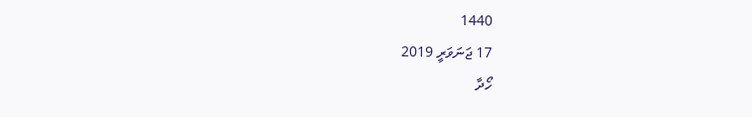1440
17 ޖަނަވަރީ 2019
ހޯދާ